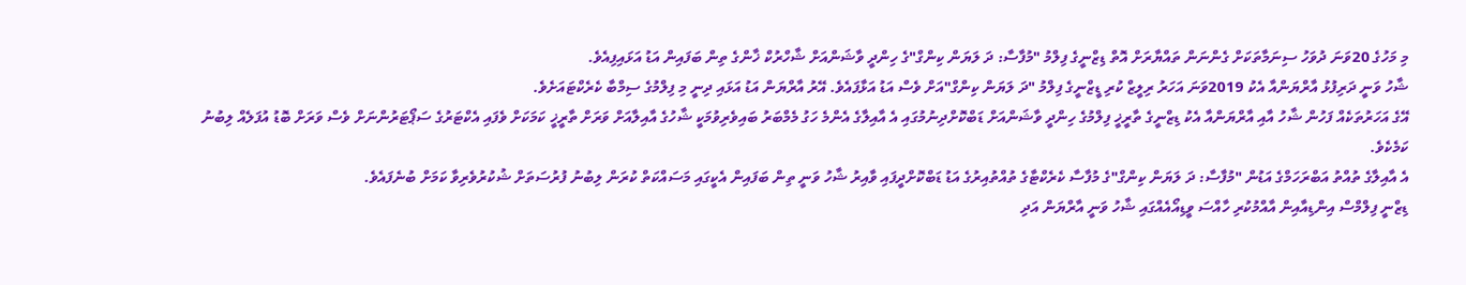މި މަހުގެ 20ވަނަ ދުވަހު ސިނަމާތަކަށް ގެންނަން ތައްޔާރަށް އޮތް ޑިޒްނީގެ ފިލްމު "މުފާސާ: ދަ ލަޔަން ކިންގް"ގެ ހިންދީ ވާޝަންއަށް ޝާހްރުކް ޚާންގެ ތިން ބަފައިން އަޑު އަޅައިފިއެވެ.
ޝާހު ވަނީ ދަރިފުޅު އާރްޔަންއާ އެކު 2019ވަނަ އަހަރު ރިލީޒް ކުރި ޑީޒްނީގެ ފިލްމު "ދަ ލަޔަން ކިންގް"އަށް ވެސް އަޑު އަޅާފައެވެ. އޭރު އާރްޔަން އަޑު އަޅައި ދިނީ މި ފިލްމުގެ ސިމްބާ ކެރެކްޓައަށެވެ.
އޭގެ އަހަރުތަކެއް ފަހުން ޝާހު އާއި އާރްޔަންއާ އެކު ޑިޒްނީގެ ތާރީޚީ ފިލްމުގެ ހިންދީ ވާޝަންއަށް ޑަބްކޮށްދިނުމުގައި އެ އާއިލާގެ އެންމެ ހަގު މެމްބަރު ބައިވެރިވުމަކީ ޝާހުގެ އާއިލާއަށް ވަރަށް ތާރީޚީ ކަމަކަށް ވެފައި އެކްޓަރުގެ ސަޕޯޓަރުންނަށް ވެސް ވަރަށް ބޮޑު އުފަލެއް ލިބުނު ކަމެކެވެ.
އެ އާއިލާގެ ތުއްތު އަބްރަހަމްގެ އަޑުން "މުފާސާ: ދަ ލަޔަން ކިންގް"ގެ މުފާސާ ކެރެކްޓާގެ ތުއްތުއިރުގެ އަޑު ޑަބްކޮށްދީފައި ވާއިރު ޝާހު ވަނީ ތިން ބަފައިން އެކީގައި މަސައްކަތް ކުރަން ލިބުނު ފުރުސަތަށް ޝުކުރުވެރިވާ ކަމަށް ބުނެފައެވެ.
ޑިޒްނީ ފިލްމްސް އިންޑިއާއިން އާއްމުކުރި ހާއްސަ ވީޑިއޯއެއްގައި ޝާހު ވަނީ އާރްޔަން އަދި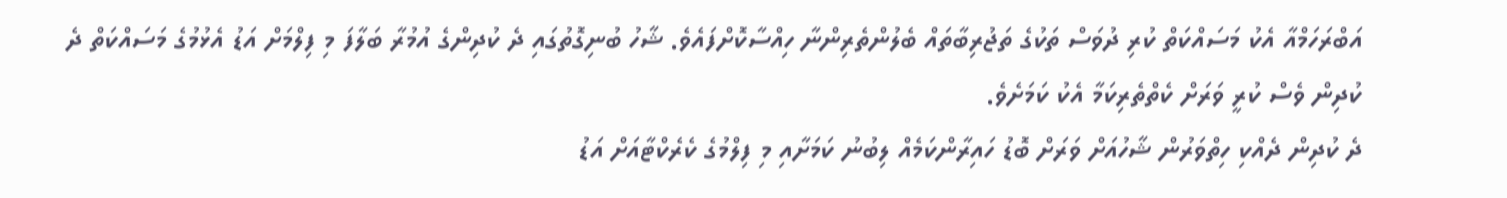އަބްރަހަމްއާ އެކު މަސައްކަތް ކުރި ދުވަސް ތަކުގެ ތަޖުރިބާތައް ބެލުންތެރިންނާ ހިއްސާކޮށްފައެވެ. ޝާހު ބުނިގޮތުގައި ދެ ކުދިންގެ އުމުރާ ބަލާފަ މި ފިލްމަށް އަޑު އެޅުމުގެ މަސައްކަތް ދެ ކުދިން ވެސް ކުރީ ވަރަށް ކެތްތެރިކަމާ އެކު ކަމަށެވެ.
ދެ ކުދިން ދެއްކި ހިތްވަރުން ޝާހުއަށް ވަރަށް ބޮޑު ހައިރާންކަމެއް ލިބުނު ކަމަށާއި މި ފިލްމުގެ ކެރެކްޓާއަށް އަޑު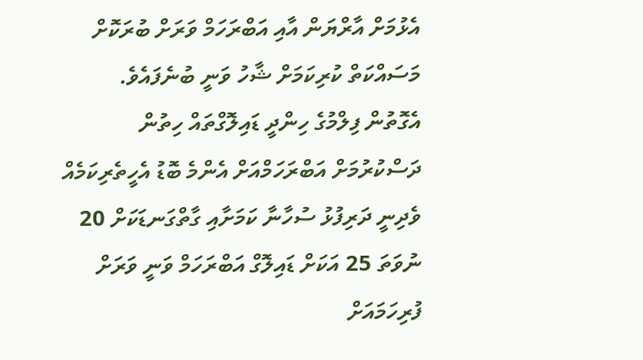އެޅުމަށް އާރްޔަން އާއި އަބްރަހަމް ވަރަށް ބުރަކޮށް މަސައްކަތް ކުރިކަމަށް ޝާހު ވަނީ ބުނެފައެވެ.
އެގޮތުން ފިލްމުގެ ހިންދީ ޑައިލޮގްތައް ހިތުން ދަސްކުރުމަށް އަބްރަހަމްއަށް އެންމެ ބޮޑު އެހީތެރިކަމެއް ވެދިނީ ދަރިފުޅު ސުހާނާ ކަމަށާއި ގާތްގަނޑަކަށް 20 ނުވަތަ 25 އަކަށް ޑައިލޮގް އަބްރަހަމް ވަނީ ވަރަށް ފުރިހަމައަށް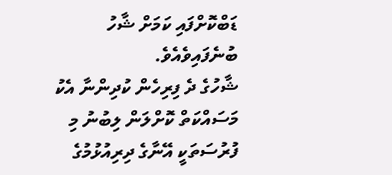ޑަބްކޮށްފައި ކަމަށް ޝާހު ބުނެފައިވެއެވެ.
ޝާހުގެ ދެ ފިރިހެން ކުދިންނާ އެކު މަސައްކަތް ކޮށްލަން ލިބުނު މި ފުރުސަތަކީ އޭނާގެ ދިރިއުޅުމުގެ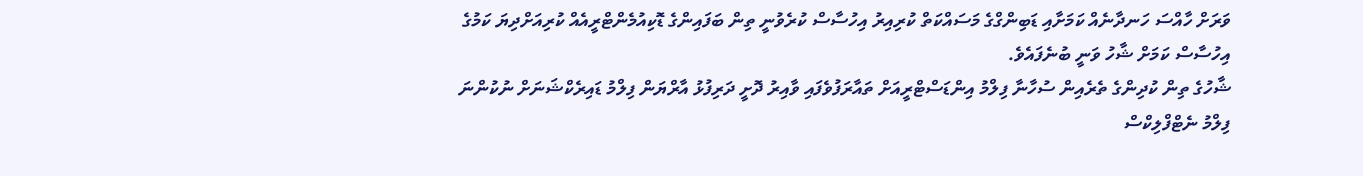ވަރަށް ހާއްސަ ހަނދާނެއް ކަމަށާއި ޑަބިންގްގެ މަސައްކަތް ކުރިއިރު އިހުސާސް ކުރެވުނީ ތިން ބަފައިންގެ ޑޮކިއުމެންޓްރީއެއް ކުރިއަށްދިޔަ ކަމުގެ އިހުސާސް ކަމަށް ޝާހު ވަނީ ބުނެފައެވެ.
ޝާހުގެ ތިން ކުދިންގެ ތެރެއިން ސުހާނާ ފިލްމު އިންޑަސްޓްރީއަށް ތައާރަފުވެފައި ވާއިރު ދޮށީ ދަރިފުޅު އާރްޔަން ފިލްމު ޑައިރެކްޝަނަށް ނުކުންނަ ފިލްމު ނެޓްފްލިކްސް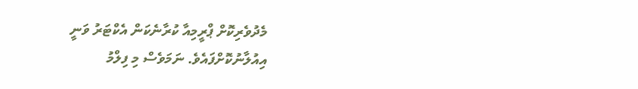މެދުވެރިކޮށް ޕްރީމިއާ ކުރާނެކަން އެކްޓަރު ވަނީ އިއުލާނުކޮށްފައެވެ. ނަމަވެސް މި ފިލްމު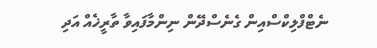ނެޓްފްލިކްސްއިން ގެނެސްދޭން ނިންމާފައިވާ ތާރީޚެއް އަދި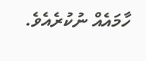ހާމައެއް ނުކުރެއެވެ.